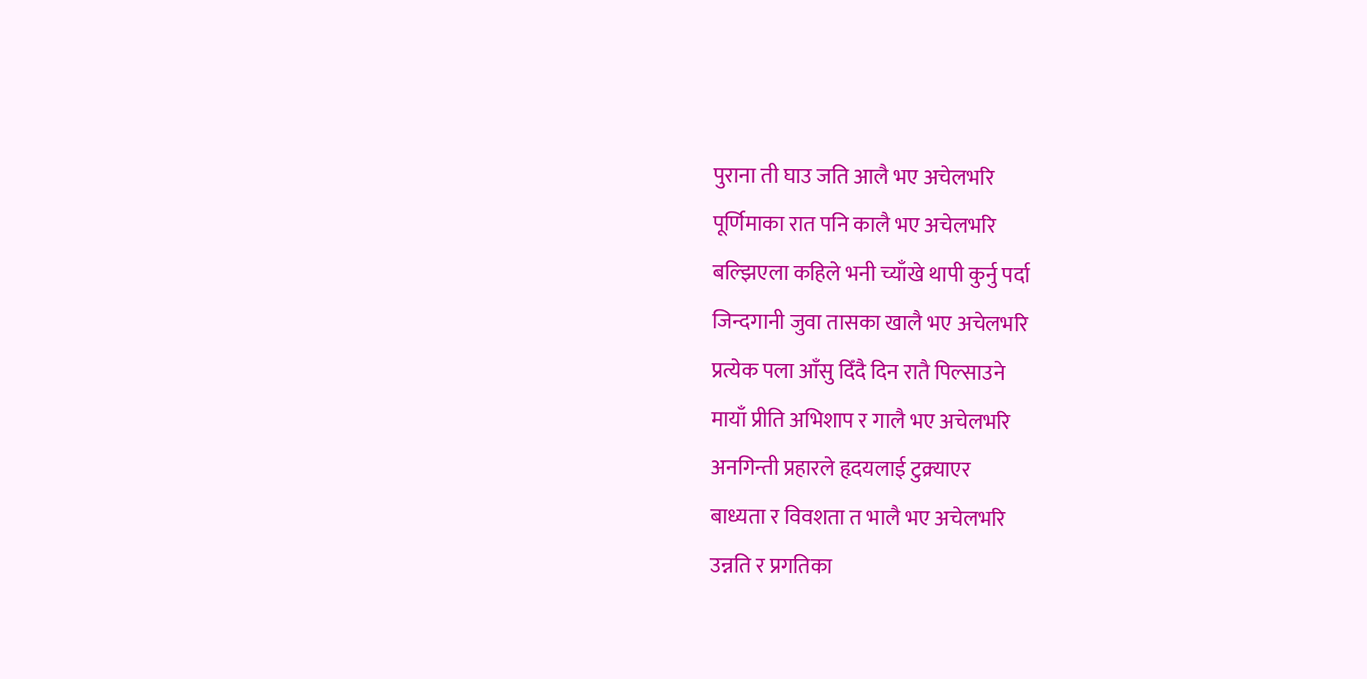पुराना ती घाउ जति आलै भए अचेलभरि
पूर्णिमाका रात पनि कालै भए अचेलभरि
बल्झिएला कहिले भनी च्याँखे थापी कुर्नु पर्दा
जिन्दगानी जुवा तासका खालै भए अचेलभरि
प्रत्येक पला आँसु दिँदै दिन रातै पिल्साउने
मायाँ प्रीति अभिशाप र गालै भए अचेलभरि
अनगिन्ती प्रहारले हृदयलाई टुक्र्याएर
बाध्यता र विवशता त भालै भए अचेलभरि
उन्नति र प्रगतिका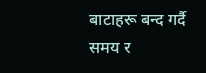बाटाहरू बन्द गर्दै
समय र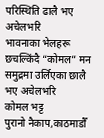परिस्थिति ढालै भए अचेलभरि
भावनाका भेलहरू छचल्किंदै “कोमल” मन
समुद्रमा उर्लिएका छालै भए अचेलभरि
कोमल भट्ट
पुरानो नैकाप,काठमाडौँ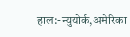हाल:-न्युयोर्क,अमेरिका